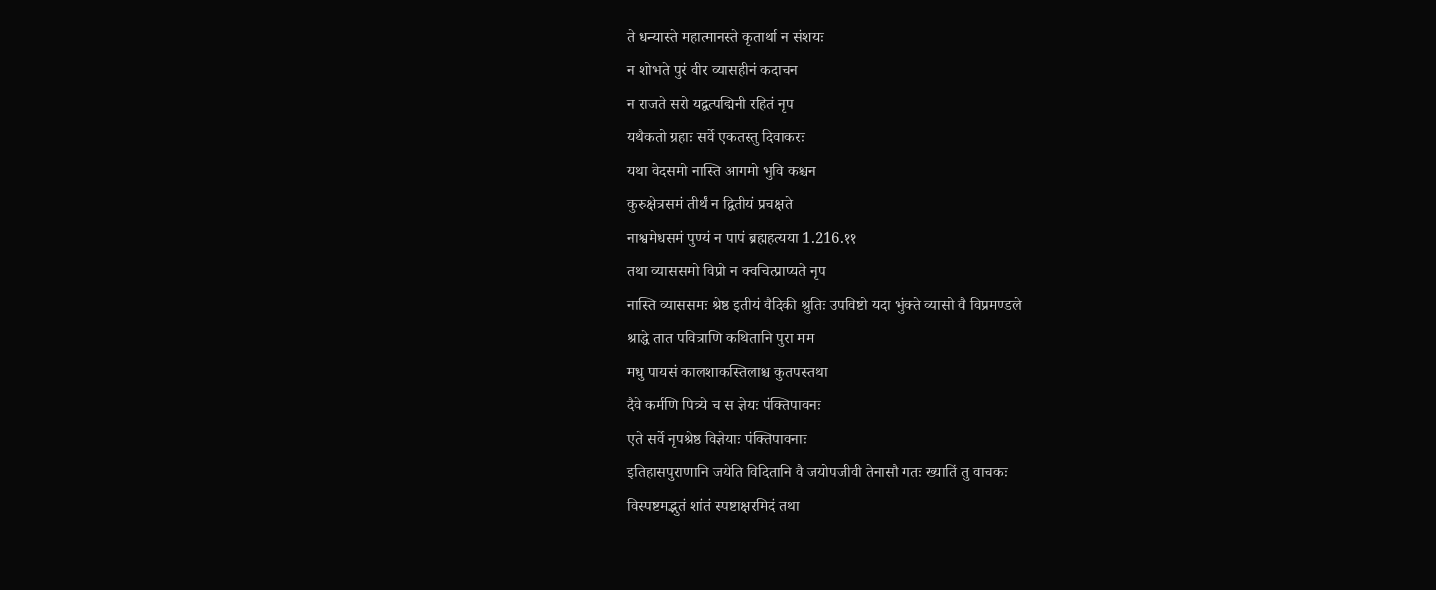ते धन्यास्ते महात्मानस्ते कृतार्था न संशयः
न शोभते पुरं वीर व्यासहीनं कदाचन
न राजते सरो यद्वत्पद्मिनी रहितं नृप
यथैकतो ग्रहाः सर्वे एकतस्तु दिवाकरः
यथा वेदसमो नास्ति आगमो भुवि कश्चन
कुरुक्षेत्रसमं तीर्थं न द्वितीयं प्रचक्षते
नाश्वमेधसमं पुण्यं न पापं ब्रह्महत्यया 1.216.११
तथा व्याससमो विप्रो न क्वचित्प्राप्यते नृप
नास्ति व्याससमः श्रेष्ठ इतीयं वैदिकी श्रुतिः उपविष्टो यदा भुंक्ते व्यासो वै विप्रमण्डले
श्राद्धे तात पवित्राणि कथितानि पुरा मम
मधु पायसं कालशाकस्तिलाश्च कुतपस्तथा
दैवे कर्मणि पित्र्ये च स ज्ञेयः पंक्तिपावनः
एते सर्वे नृपश्रेष्ठ विज्ञेयाः पंक्तिपावनाः
इतिहासपुराणानि जयेति विदितानि वै जयोपजीवी तेनासौ गतः ख्यातिं तु वाचकः
विस्पष्टमद्भुतं शांतं स्पष्टाक्षरमिदं तथा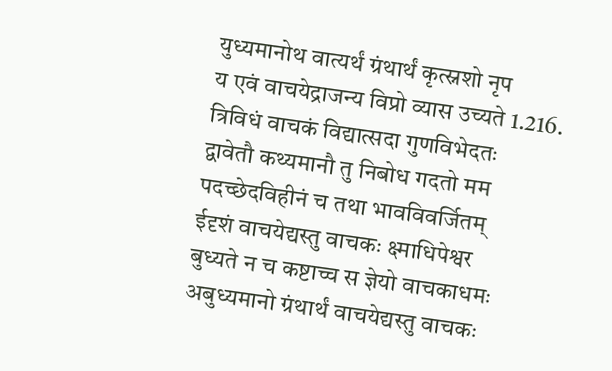युध्यमानोथ वात्यर्थं ग्रंथार्थं कृत्स्नशो नृप
य एवं वाचयेद्राजन्य विप्रो व्यास उच्यते 1.216.
त्रिविधं वाचकं विद्यात्सदा गुणविभेदतः
द्वावेतौ कथ्यमानौ तु निबोध गदतो मम
पदच्छेदविहीनं च तथा भावविवर्जितम्
ईदृशं वाचयेद्यस्तु वाचकः क्ष्माधिपेश्वर
बुध्यते न च कष्टाच्च स ज्ञेयो वाचकाधमः
अबुध्यमानो ग्रंथार्थं वाचयेद्यस्तु वाचकः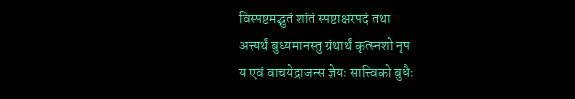विस्पष्टमद्भुतं शांतं स्पष्टाक्षरपदं तथा
अत्त्यर्थं बुध्यमानस्तु ग्रंथार्थं कृत्स्नशो नृप
य एवं वाचयेद्राजन्स ज्ञेयः सात्त्विको बुधैः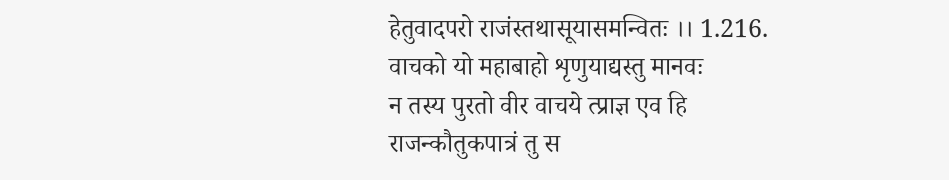हेतुवादपरो राजंस्तथासूयासमन्वितः ।। 1.216.
वाचको यो महाबाहो शृणुयाद्यस्तु मानवः
न तस्य पुरतो वीर वाचये त्प्राज्ञ एव हि
राजन्कौतुकपात्रं तु स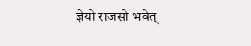ज्ञेयो राजसो भवेत्